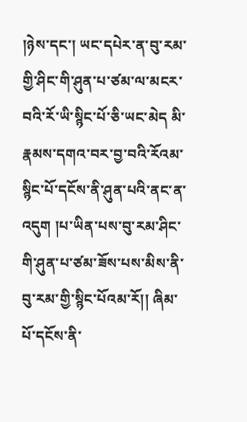།ཉེས་དང་། ཡང་དཔེར་ན་བུ་རམ་གྱི་ཤིང་གི་ཤུན་པ་ཙམ་ལ་མངར་བའི་རོ་ཡི་སྙིང་པོ་ཅི་ཡང་མེད མི་རྣམས་དགའ་བར་བྱ་བའི་རོའམ་སྙིང་པོ་དངོས་ནི་ཤུན་པའི་ནང་ན་འདུག །པ་ཡིན་པས་བུ་རམ་ཤིང་གི་ཤུན་པ་ཙམ་ཟོས་པས་མིས་ནི་བུ་རམ་གྱི་སྙིང་པོའམ་རོ།། ཞིམ་པོ་དངོས་ནི་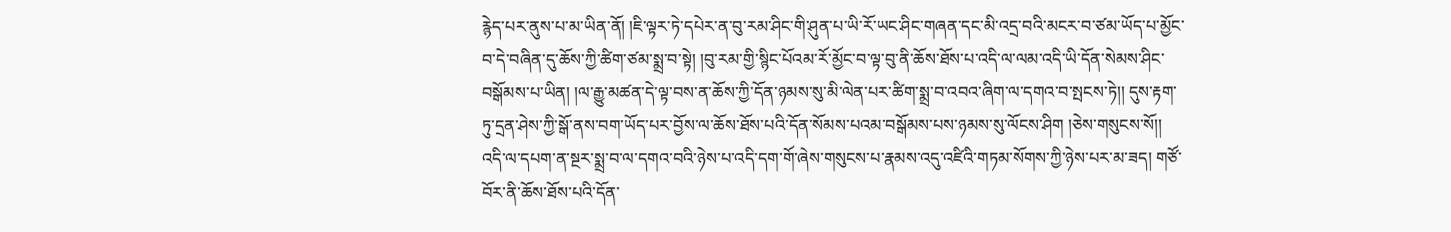རྙེད་པར་ནུས་པ་མ་ཡིན་ནོ། །ཇི་ལྟར་ཏེ་དཔེར་ན་བུ་རམ་ཤིང་གི་ཤུན་པ་ཡི་རོ་ཡང་ཤིང་གཞན་དང་མི་འདྲ་བའི་མངར་བ་ཙམ་ཡོད་པ་མྱོང་བ་དེ་བཞིན་དུ་ཆོས་ཀྱི་ཚིག་ཙམ་སྨྲ་བ་སྟེ། །བུ་རམ་གྱི་སྙིང་པོའམ་རོ་མྱོང་བ་ལྟ་བུ་ནི་ཆོས་ཐོས་པ་འདི་ལ་ལམ་འདི་ཡི་དོན་སེམས་ཤིང་བསྒོམས་པ་ཡིན། །ལ་རྒྱུ་མཚན་དེ་ལྟ་བས་ན་ཆོས་ཀྱི་དོན་ཉམས་སུ་མི་ལེན་པར་ཚིག་སྨྲ་བ་འབའ་ཞིག་ལ་དགའ་བ་སྤངས་ཏེ།། དུས་རྟག་ཏུ་དྲན་ཤེས་ཀྱི་སྒོ་ནས་བག་ཡོད་པར་བྱོས་ལ་ཆོས་ཐོས་པའི་དོན་སོམས་པའམ་བསྒོམས་པས་ཉམས་སུ་ལོངས་ཤིག །ཅེས་གསུངས་སོ།། འདི་ལ་དཔག་ན་སྔར་སྨྲ་བ་ལ་དགའ་བའི་ཉེས་པ་འདི་དག་གོ་ཞེས་གསུངས་པ་རྣམས་འདུ་འཛིའི་གཏམ་སོགས་ཀྱི་ཉེས་པར་མ་ཟད། གཙོ་བོར་ནི་ཆོས་ཐོས་པའི་དོན་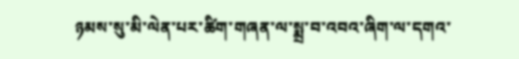ཉམས་སུ་མི་ལེན་པར་ཚིག་གཞན་ལ་སྨྲ་བ་འབའ་ཞིག་ལ་དགའ་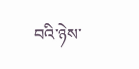བའི་ཉེས་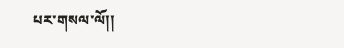པར་གསལ་ལོ།།